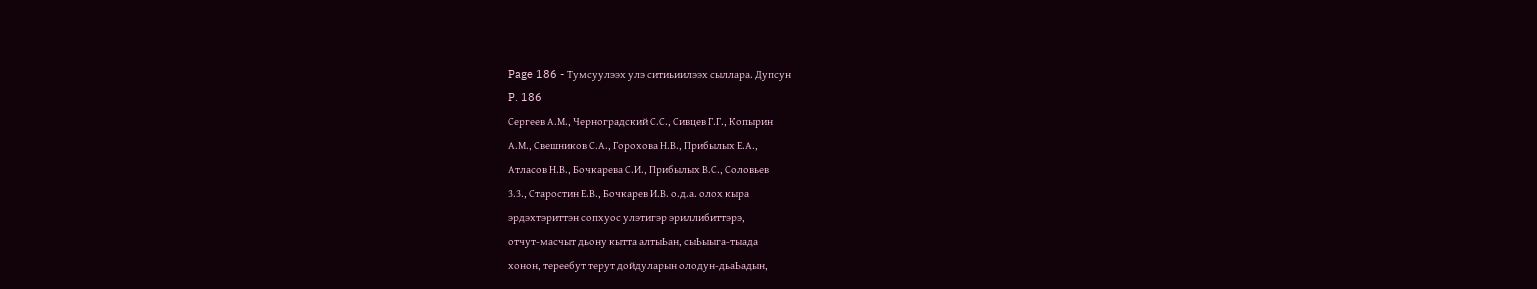Page 186 - Тумсуулээх улэ ситиьиилээх сыллара. Дупсун
P. 186
Сергеев А.М., Черноградский С.С., Сивцев Г.Г., Копырин
А.М., Свешников С.А., Горохова Н.В., Прибылых Е.А.,
Атласов Н.В., Бочкарева С.И., Прибылых В.С., Соловьев
3.3., Старостин Е.В., Бочкарев И.В. о.д.а. олох кыра
эрдэхтэриттэн сопхуос улэтигэр эриллибиттэрэ,
отчут-масчыт дьону кытта алтыЬан, сыЬыыга-тыада
хонон, тереебут терут дойдуларын олодун-дьаЬадын,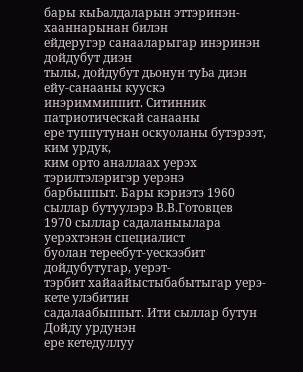бары кыЬалдаларын эттэринэн-хааннарынан билэн
ейдеругэр санааларыгар инэринэн дойдубут диэн
тылы, дойдубут дьонун туЬа диэн ейу-санааны куускэ
инэриммиппит. Ситинник патриотическай санааны
ере туппутунан оскуоланы бутэрээт, ким урдук,
ким орто аналлаах уерэх тэрилтэлэригэр уерэнэ
барбыппыт. Бары кэриэтэ 1960 сыллар бутуулэрэ В.В.Готовцев
1970 сыллар садаланыылара уерэхтэнэн специалист
буолан тереебут-уескээбит дойдубутугар, уерэт-
тэрбит хайаайыстыбабытыгар уерэ-кете улэбитин
садалаабыппыт. Ити сыллар бутун Дойду урдунэн
ере кетедуллуу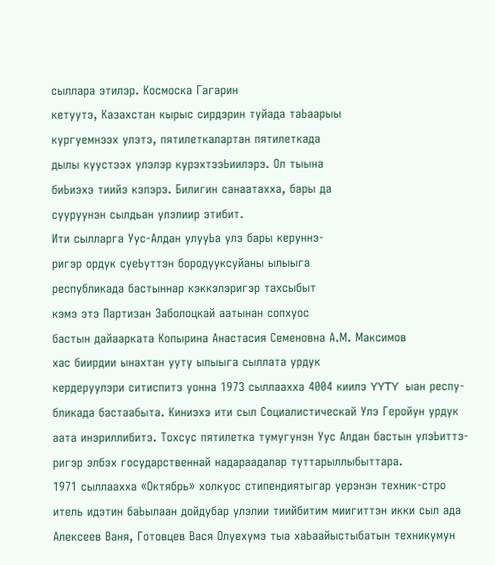сыллара этилэр. Космоска Гагарин
кетуутэ, Казахстан кырыс сирдэрин туйада таЬаарыы
кургуемнээх улэтэ, пятилеткалартан пятилеткада
дылы куустээх улэлэр курэхтээЬиилэрэ. Ол тыына
биЬиэхэ тиийэ кэлэрэ. Билигин санаатахха, бары да
сууруунэн сылдьан улэлиир этибит.
Ити сылларга Уус-Алдан улууЬа улэ бары керуннэ-
ригэр ордук суеЬуттэн бородууксуйаны ылыыга
республикада бастыннар кэккэлэригэр тахсыбыт
кэмэ этэ Партизан Заболоцкай аатынан сопхуос
бастын дайаарката Копырина Анастасия Семеновна А.М. Максимов
хас биирдии ынахтан ууту ылыыга сыллата урдук
кердеруулэри ситиспитэ уонна 1973 сыллаахха 4004 киилэ YYTY ыан респу-
бликада бастаабыта. Киниэхэ ити сыл Социалистическай Улэ Геройун урдук
аата инэриллибитэ. Тохсус пятилетка тумугунэн Уус Алдан бастын улэЬиттэ-
ригэр элбэх государственнай надараадалар туттарыллыбыттара.
1971 сыллаахха «Октябрь» холкуос стипендиятыгар уерэнэн техник-стро
итель идэтин баЬылаан дойдубар улэлии тиийбитим миигиттэн икки сыл ада
Алексеев Ваня, Готовцев Вася Олуехумэ тыа хаЬаайыстыбатын техникумун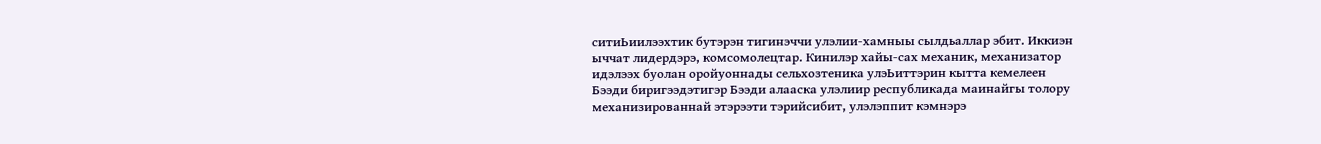ситиЬиилээхтик бутэрэн тигинэччи улэлии-хамныы сылдьаллар эбит. Иккиэн
ыччат лидердэрэ, комсомолецтар. Кинилэр хайы-сах механик, механизатор
идэлээх буолан оройуоннады сельхозтеника улэЬиттэрин кытта кемелеен
Бээди биригээдэтигэр Бээди алааска улэлиир республикада маинайгы толору
механизированнай этэрээти тэрийсибит, улэлэппит кэмнэрэ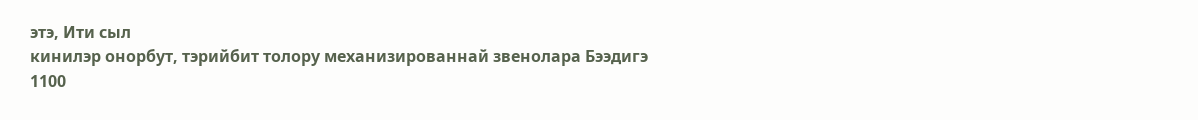этэ, Ити сыл
кинилэр онорбут, тэрийбит толору механизированнай звенолара Бээдигэ
1100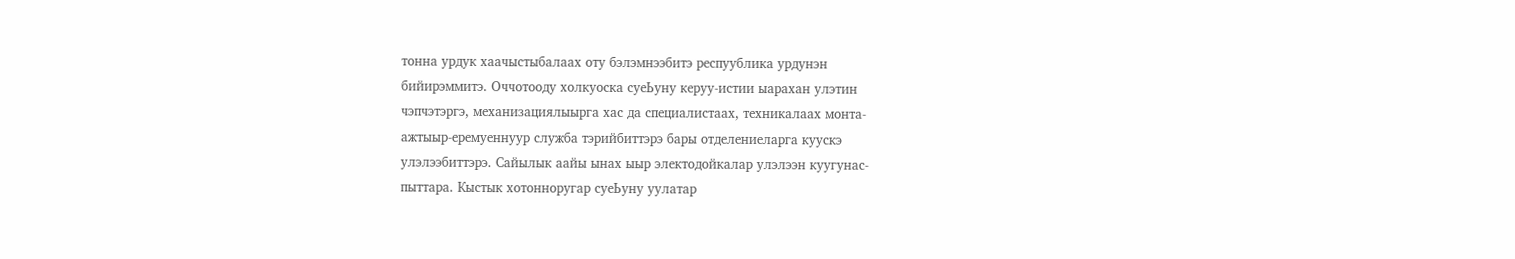тонна урдук хаачыстыбалаах оту бэлэмнээбитэ респуублика урдунэн
бийирэммитэ. Оччотооду холкуоска суеЬуну керуу-истии ыарахан улэтин
чэпчэтэргэ, механизациялыырга хас да специалистаах, техникалаах монта-
ажтыыр-еремуеннуур служба тэрийбиттэрэ бары отделениеларга куускэ
улэлээбиттэрэ. Сайылык аайы ынах ыыр электодойкалар улэлээн куугунас-
пыттара. Кыстык хотонноругар суеЬуну уулатар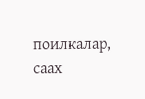поилкалар, саах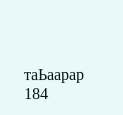таЬаарар
184